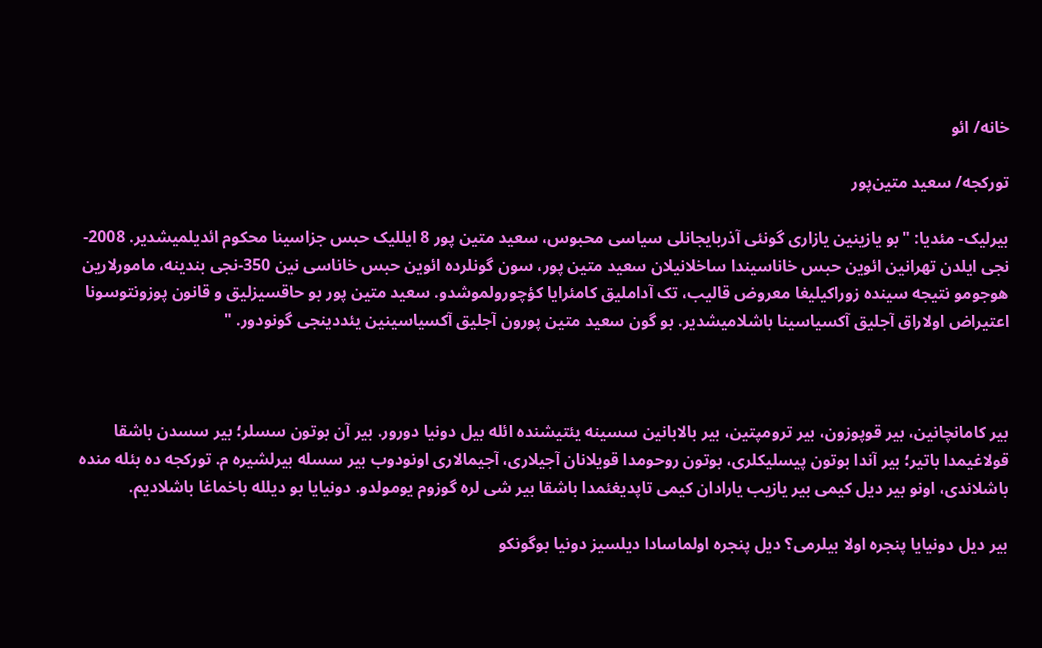خانه/ ائو

تورکجه/ سعید متین‌پور

بیرلیک- مئدیا: "بو یازینین یازاری گونئی آذربایجانلی سیاسی محبوس، سعید متین پور 8 ایللیک حبس جزاسینا محکوم ائدیلمیشدیر. 2008-نجی ایلدن تهرانین ائوین حبس خاناسیندا ساخلانیلان سعید متین پور، سون گونلرده ائوین حبس خاناسی نین 350-نجی بندینه، مامورلارین هوجومو نتیجه سینده زوراکیلیغا معروض قالیب، تک آداملیق کامئرایا کؤچورولموشدو. سعید متین پور بو حاقسیزلیق و قانون پوزونتوسونا اعتیراض اولاراق آجلیق آکسیاسینا باشلامیشدیر. بو گون سعید متین پورون آجلیق آکسیاسینین یئددینجی گونودور. "



بیر کامانچانین، بیر قوپوزون، بیر ترومپتین، بیر بالابانین سسینه یئتیشنده ائله بیل دونیا دورور. بیر آن بوتون سسلر؛ بیر سسدن باشقا قولاغیمدا باتیر؛ بیر آندا بوتون پیسلیکلری، بوتون روحومدا قویلانان آجیلاری، آجیمالاری اونودوب بیر سسله بیرلشیره م. تورکجه ده بئله منده باشلاندی، اونو بیر دیل کیمی بیر یازیب یارادان کیمی تاپدیغئمدا باشقا بیر شی لره گوزوم یومولدو. دونیایا بو دیلله باخماغا باشلادیم.

بیر دیل دونیایا پنجره اولا بیلرمی؟ دیل پنجره اولماسادا دیلسیز دونیا بوگونکو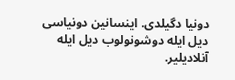دونیا دگیلدی. اینسانین دونیاسی دیل ایله دوشونولوب دیل ایله آنلادیلیر.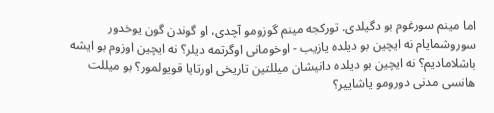اما مینم سورغوم بو دگیلدی. تورکجه مینم گوزومو آچدی، او گوندن گون یوخدور سوروشمایام نه ایچین بو دیلده یازیب - اوخومانی اوگرتمه دیلر؟ نه ایچین اوزوم بو ایشه باشلامادیم؟ نه ایچین بو دیلده دانیشان میللتین تاریخی اورتایا قویولمور؟ بو میللت هانسی مدنی دورومو یاشاییر؟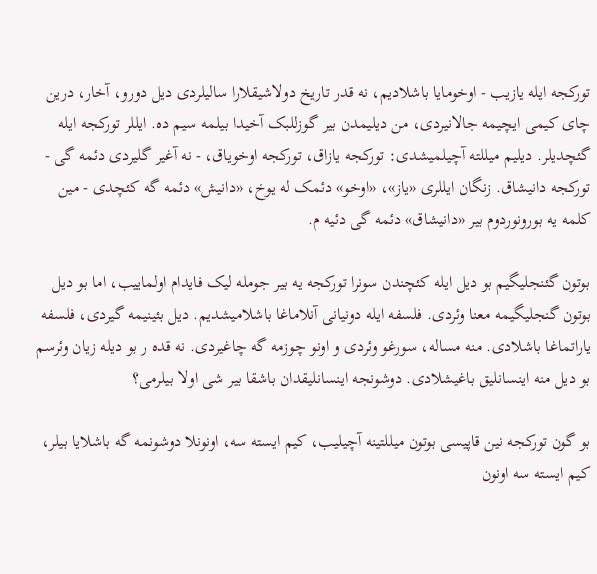تورکجه ایله یازیب - اوخومایا باشلادیم، نه قدر تاریخ دولاشیقلارا سالیلردی دیل دورو، آخار، درین چای کیمی ایچیمه جالانیردی، من دیلیمدن بیر گوزللبک آخیدا بیلمه سیم ده. ایللر تورکجه ایله گئچدیلر. دیلیم میللته آچیلمیشدی: تورکجه یازاق، تورکجه اوخویاق، - نه آغیر گلیردی دئمه گی - تورکجه دانیشاق. زنگان ایللری «یاز»، «اوخو» دئمک له یوخ، «دانیش» دئمه گه کئچدی - مین کلمه یه بورونوردوم بیر «دانیشاق» دئمه گی دئیه م.

بوتون گئنجلیگیم بو دیل ایله کئچندن سونرا تورکجه یه بیر جومله لیک فایدام اولماییب، اما بو دیل بوتون گنجلیگیمه معنا وئردی. فلسفه ایله دونیانی آنلاماغا باشلامیشدیم. دیل بئینیمه گیردی، فلسفه یاراتماغا باشلادی. منه مساله، سورغو وئردی و اونو چوزمه گه چاغیردی. نه قده ر بو دیله زیان وئرسم بو دیل منه اینسانلیق باغیشلادی. دوشونجه اینسانلیقدان باشقا بیر شی اولا بیلرمی؟

بو گون تورکجه نین قاپیسی بوتون میللتینه آچیلیب، کیم ایسته سه، اونونلا دوشونمه گه باشلایا بیلر، کیم ایسته سه اونون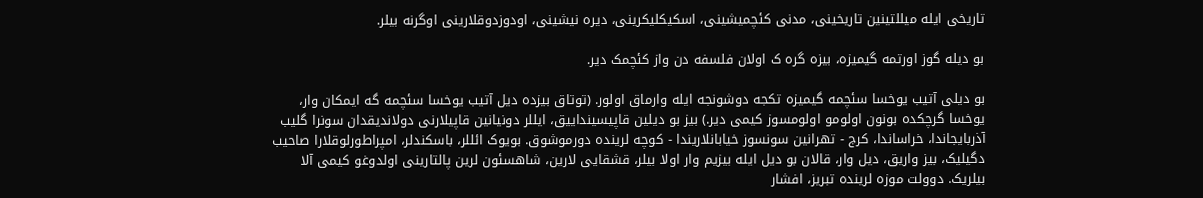تاریخی ایله میللتینین تاریخینی، مدنی کئچمیشینی، اسکیکلیکرینی، دیره نیشینی، اودوزدوقلارینی اوگرنه بیلر.

بو دیله گوز اورتمه گیمیزه، بیزه گره ک اولان فلسفه دن واز کئچمک دیر.

بو دیلی آتیب یوخسا سئچمه گیمیزه تکجه دوشونجه ایله وارماق اولور. (توتاق بیزده دیل آتیب یوخسا سئچمه گه ایمکان وار، یوخسا گرچکده بونون اولومو اولومسوز کیمی دیر.) بیز بو دیلین قاپیسینداییق، ایللر دونیانین قاپیلارنی دولاندیقدان سونرا گلیب آذربایجاندا، خراساندا، کرج - تهرانین سونسوز خیابانلاریندا - کوچه لرینده دورموشوق. بویوک ائللر، باسکندلر، امپراطورلوقلارا صاحیب دگیلیک، بیز واریق، دیل وار، قالان بو دیل ایله بیزیم وار اولا بیلر، قشقایی لارین، شاهسئون لرین پالتارینی اولدوغو کیمی آلا بیلریک. دوولت موزه لرینده تبریز، افشار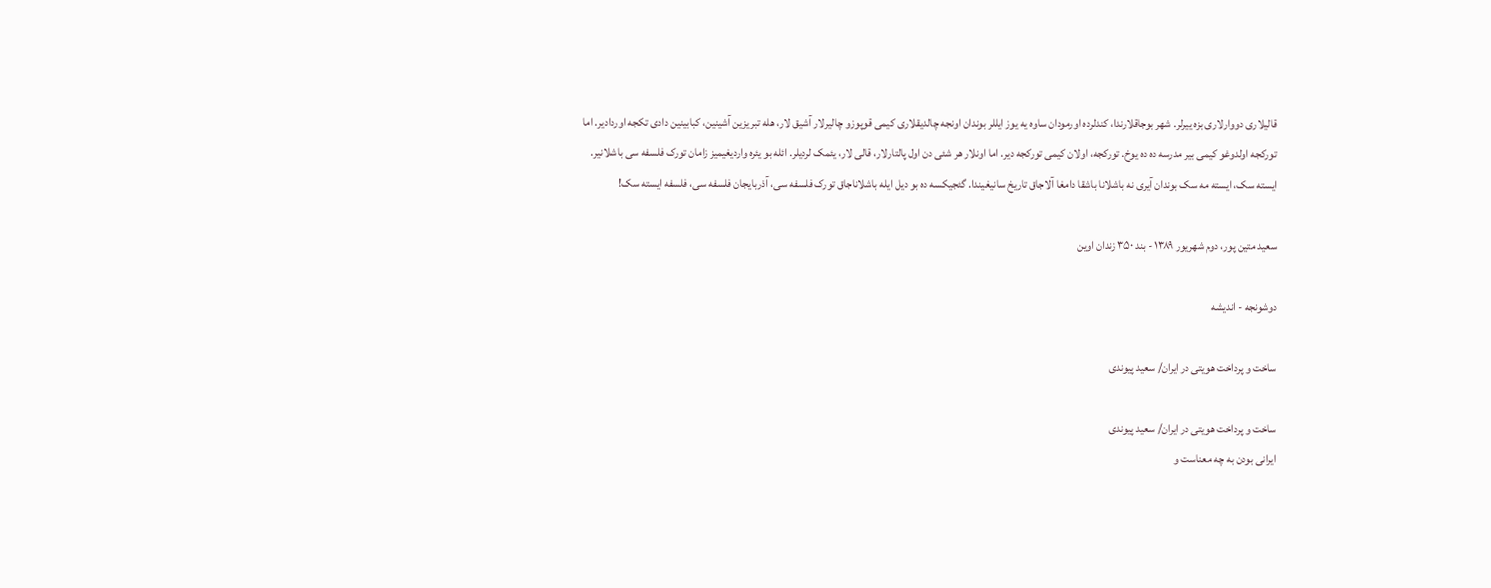قالیلاری دووارلاری بزه ییرلر. شهر بوجاقلارندا، کندلرده اورمودان ساوه یه یوز ایللر بوندان اونجه چالدیقلاری کیمی قوپوزو چالیرلار آشیق لار، هله تبریزین آشینین، کبابینین دادی تکجه اوردادیر. اما تورکجه اولدوغو کیمی بیر مدرسه ده ده یوخ. تورکجه، اولان کیمی تورکجه دیر. اما اونلار هر شئی دن اول پالتارلار، قالی لار، یئمک لردیلر. ائله بو یئره واردیغیمیز زامان تورک فلسفه سی باشلانیر. ایسته سک، ایسته مه سک بوندان آیری نه باشلانا باشقا دامغا آلاجاق تاریخ سانیغیندا. گئجیکسه ده بو دیل ایله باشلاناجاق تورک فلسفه سی، آذربایجان فلسفه سی، فلسفه ایسته سک!

سعید متین پور، دوم شهریور ۱۳۸۹ - بند ۳۵۰ زندان اوین

دوشونجه - اندیشه

ساخت و پرداخت هویتی در ایران/ سعید پیوندی

ساخت و پرداخت هویتی در ایران/ سعید پیوندی
ایرانی بودن به چه معناست و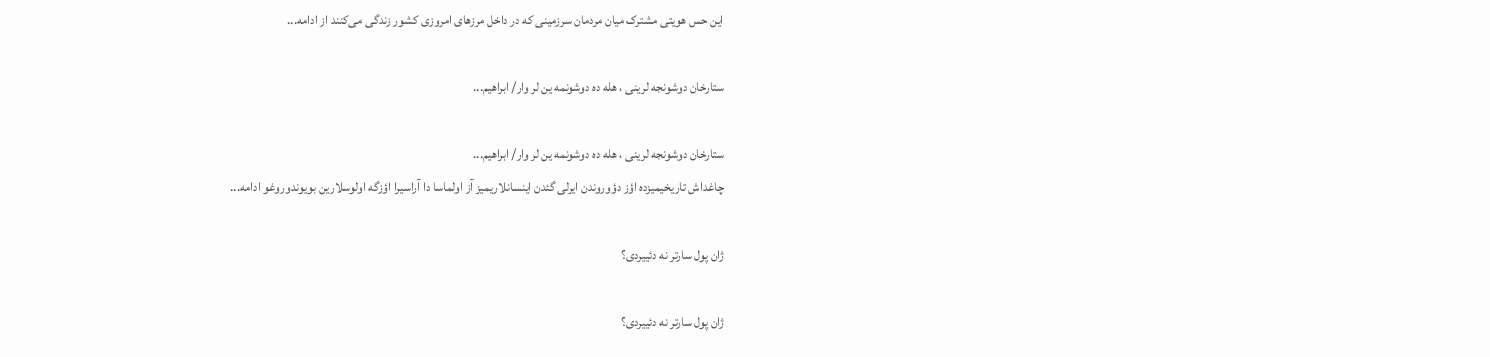این حس هویتی مشترک میان مردمان سرزمینی که در داخل مرزهای امروزی کشور زندگی می‌کنند از ادامه...

ستارخان دوشونجه لرینی ، هله ده دوشونمه ین لر وار/ ابراهیم...

ستارخان دوشونجه لرینی ، هله ده دوشونمه ین لر وار/ ابراهیم...
چاغداش تاریخیمیزده اؤز دؤوروندن ایرلی گئدن اینسانلاریمیز آز اولماسا دا آراسیرا اؤزگه اولوسلارین بویوندوروغو ادامه...

ژان پول سارتر نه دئییردی؟

ژان پول سارتر نه دئییردی؟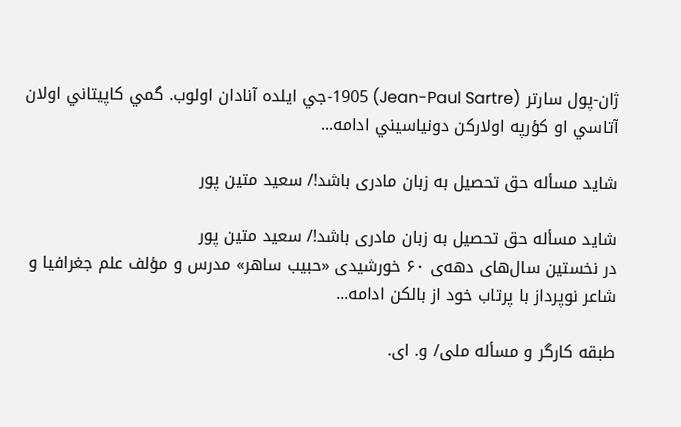ژان-پول سارتر (Jean-Paul Sartre) 1905-جي ايلده آنادان اولوب. گمي کاپيتاني اولان آتاسي او کؤرپه اولارکن دونياسيني ادامه...

شاید مسأله حق تحصیل به زبان مادری باشد!/ سعید متین پور

شاید مسأله حق تحصیل به زبان مادری باشد!/ سعید متین پور
در نخستین سال‌های دهه‌ی ۶۰ خورشیدی «حبیب ساهر» مدرس و مؤلف علم جغرافیا و شاعر نوپرداز با پرتاب خود از بالکن ادامه...

طبقه کارگر و مسأله ملی/ و. ای.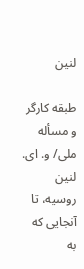لنین

طبقه کارگر و مسأله ملی/ و. ای. لنین
روسیه، تا آنجایی که به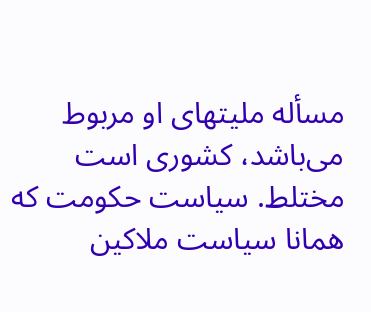مسأله ملیتهای او مربوط می‌باشد، کشوری است مختلط. سیاست حکومت که همانا سیاست ملاکین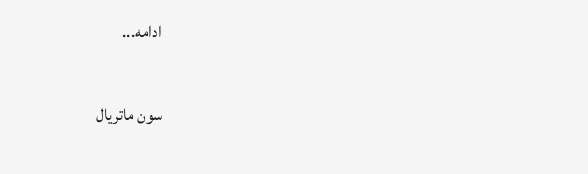ادامه...

سون ماتريال